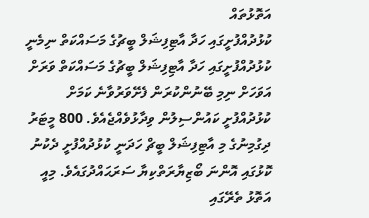އަތޮޅުތައް
ކުޅުދުއްފުށީގައި ހަދާ އާޓިފިޝަލް ބީޗުގެ މަސައްކަތް ނިމެނީ
ކުޅުދުއްފުށީގައި ހަދާ އާޓިފިޝަލް ބީޗުގެ މަސައްކަތް ވަރަށް އަވަހަށް ނިމި ބޭނުންކުރަން ފެށޭވަރުވާނެ ކަމަށް ކުޅުދުއްފުށީ ކައުންސިލުން ވިދާޅުވެއްޖެއެވެ. 800 މީޓަރު ދިގުމިނުގެ މި އާޓިފިޝަލް ބީޗް ހަދަނީ ކުޅުދުއްފުށީ ދެކުނު ކޮޅުގައި އޮންނަ ބޯޒިޔާރަތްކިޔާ ސަރަޙައްދުގައެވެ. މިއީ އަތޮޅު ތެރޭގައި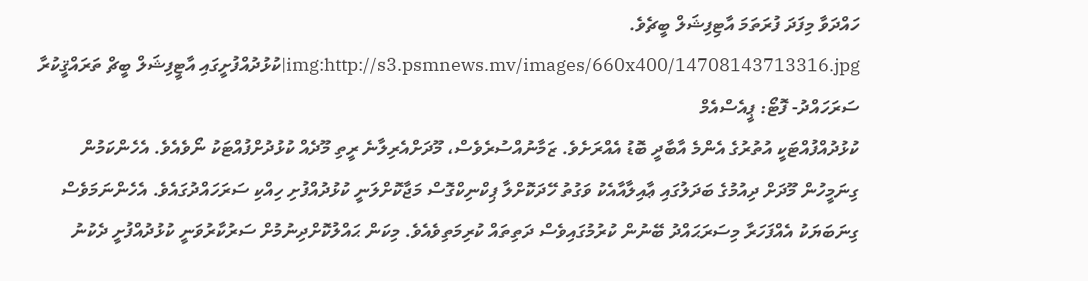ހައްދަވާ މިފަދަ ފުރަތަމަ އާޓިފިޝަލް ބީޗެވެ.
img:http://s3.psmnews.mv/images/660x400/14708143713316.jpg|ކުޅުދުއްފުށީގައި އާޓީފިޝަލް ބީޗް ތަރައްޤީކުރާ ސަރަހައްދު- ފޮޓޯ: ޕީއެސްއެމް
ކުޅުދުއްފުއްޓަކީ އުތުރުގެ އެންމެ އާބާދީ ބޮޑު އެއްރަށެވެ. ޒަމާނުއްސުރެވެސް، މޫދަށްއެރިލާނެ ރީތި މޫދެއް ކުޅުދުށްފުއްޓަކު ނޯވެއެވެ. އެހެންކަމުން ގިނަމީހުން މޫދަށް ދިއުމުގެ ބަދަލުގައި ޢާއިލާއާއެކު ވަގުތު ހޭދަކޮށްލާ ޕިކްނިކްގޮސް މަޖާކޮށްލަނީ ކުޅުދުއްފުށި ހިއްކި ސަރަހައްދުގައެވެ. އެހެންނަމަވެސް ގިނަބަޔަކު އެއްފަހަރާ މިސަރަޙައްދު ބޭނުން ކުރުމުގައިވެސް ދަތިތައް ކުރިމަތިވެއެވެ. މިކަން ޙައްލުކޮށްދިނުމުށް ސަރުކާރުވަނީ ކުޅުދުއްފުށީ ދެކުނު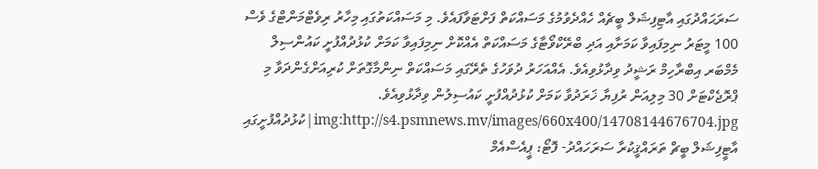ސަރަޙައްދުގައި އާޓިފިޝަލް ބީޗެއް ހެއްދެވުމުގެ މަސައްކަތް ފަށްޓަވާފައެވެ. މި މަސައްކަތުގައި މިހާރު ރިވެޓްމަންޓްގެ ވެސް 100 މީޓަރު ނިމިފައިވާ ކަމަށާއި އަދި ބްރޭކްވޯޓާގެ މަސައްކަތް އެއްކޮށް ނިމިފައިވާ ކަމަށް ކުޅުދުއްފުށީ ކައުންސިލް މެމްބަރ އިބްރާހިމް ރަޝީދު ވިދާޅުވިއެވެ. އެއްއަހަރު ދުވަހުގެ ތެރޭގައި މަސައްކަތް ނިންމާގޮތަށް ކުރިއަށްގެންދަވާ މި ޕްރޮޖެކްޓަށް 30 މިލިއަން ރުފިޔާ ޚަރަދުވާ ކަމަށް ކުޅުދުއްފުށީ ކައުސިލުން ވިދާޅުވިއެވެ.
img:http://s4.psmnews.mv/images/660x400/14708144676704.jpg|ކުޅުދުއްފުށީގައި އާޓީފިޝަލް ބީޗް ތަރައްޤީކުރާ ސަރަހައްދު- ފޮޓޯ: ޕީއެސްއެމް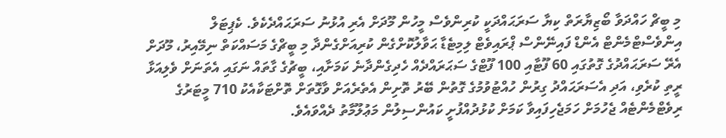މި ބީޗް ހައްދަވާ ބޯޒިޔާރަތް ކިޔާ ސަރަޙައްދަކީ ކުރިންވެސް މީހުން މޫދަށް އެރި އުޅުނު ސަރަޙައްދެކެވެ. ކެޕިޓަލް އިންވެސްޓްމެންޓް އެންޑް ފައިނޭންސް ޕްރައިވެޓް ލިމިޓެޑާ ޙަވާލުކޮށްގެން ކުރިއަށްގެންދާ މި ބީޗްގެ މަސައްކަތް ނިމޭއިރު، މޫދަށް އެރޭ ސަރަޙައްދުގެ ގޮތުގައި 60 ފޫޓާއި 100 ފޫޓްގެ ސަޙަރައްދެއް ހެދިގެންދާނެ ކަމަށާއި، ބީޗުގެ ގާތައް ނަގައި އެތަނަށް ވެލިއަޅާ ރީތި ކުރެވި، އަދި އެސަރަޙައްދު ގިރުން ހުއްޓުވުމުގެ ގޮތުން ބޭރު ތޮށިން އެތެރެއަށް ވާގޮތަށް ތޮށްޓަކާއެކު 710 މީޓަރުގެ ރިވެޓްމެންޓެއް ޖެހުމަށް ހަމަޖެހިފައިވާ ކަމަށް ކުޅުދުއްފުށީ ކައުންސިލުން މަޢުލޫމާތު ދެއްވައެވެ.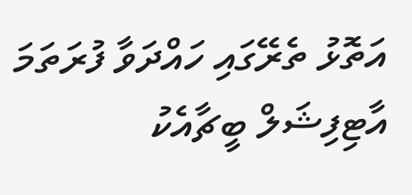އަތޮޅު ތެރޭގައި ހައްދަވާ ފުރަތަމަ އާޓިފިޝަލް ބީޗާއެކު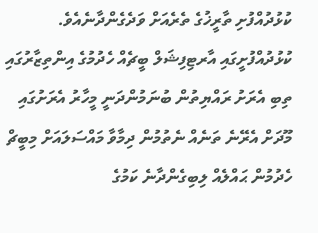ކުޅުދުއްފުށި ތާރީޚުގެ ތެރެއަށް ވަދެގެންދާނެއެވެ. ކުޅުދުއްފުށީގައި އާރޓިފިޝަލް ބީޗެއް ހެދުމުގެ އިންތިޒާރުގައި ތިބި އެރަށު ރައްޔިތުން ބުނަމުންދަނީ މީހާރު އެރަށުގައި މޫދަށް އެރޭނެ ތަނެއް ނެތުމުން ދިމާވާ މައްސަލައަށް މިބީޗް ހެދުމުން ޙައްލެއް ލިބިގެންދާނެ ކަމުގެ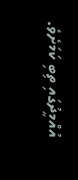އުއްމީދުގައި ތިބި ކަމަށެވެ.